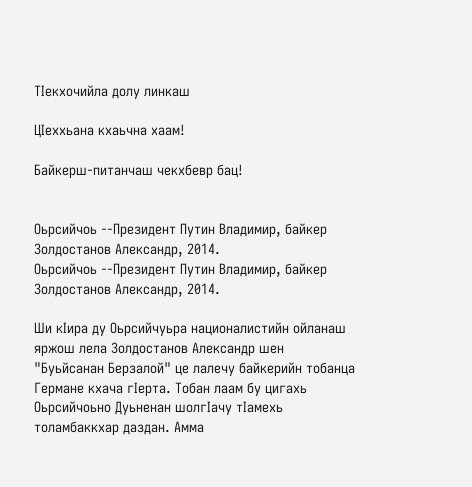ТIекхочийла долу линкаш

ЦIеххьана кхаьчна хаам!

Байкерш-питанчаш чекхбевр бац!


Оьрсийчоь --Президент Путин Владимир, байкер Золдостанов Александр, 2014.
Оьрсийчоь --Президент Путин Владимир, байкер Золдостанов Александр, 2014.

Ши кIира ду Оьрсийчуьра националистийн ойланаш яржош лела Золдостанов Александр шен "Буьйсанан Берзалой" це лалечу байкерийн тобанца Германе кхача гIерта. Тобан лаам бу цигахь Оьрсийчоьно Дуьненан шолгIачу тIамехь толамбаккхар даздан. Амма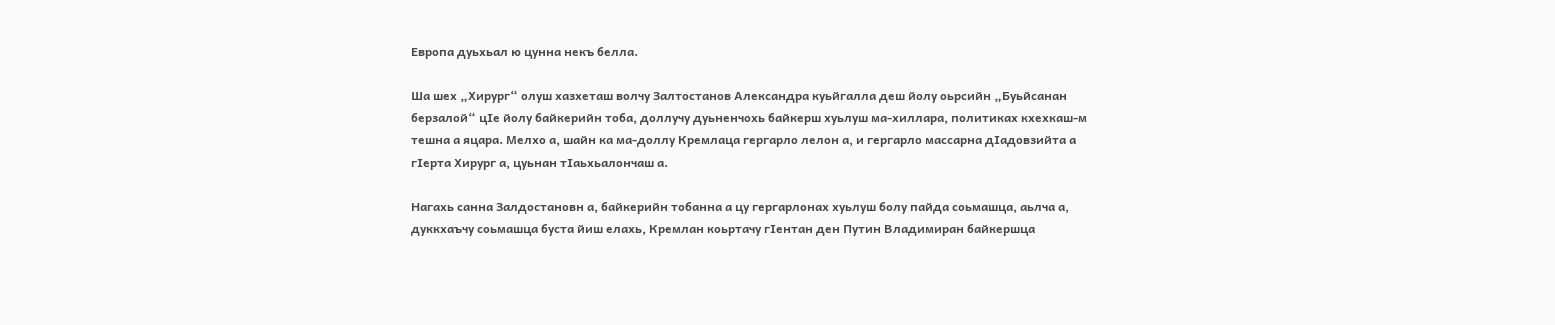Европа дуьхьал ю цунна некъ белла.

Ша шех „Хирург“ олуш хазхеташ волчу Залтостанов Александра куьйгалла деш йолу оьрсийн „Буьйсанан берзалой“ цIе йолу байкерийн тоба, доллучу дуьненчохь байкерш хуьлуш ма-хиллара, политиках кхехкаш-м тешна а яцара. Мелхо а, шайн ка ма-доллу Кремлаца гергарло лелон а, и гергарло массарна дIадовзийта а гIерта Хирург а, цуьнан тIаьхьалончаш а.

Нагахь санна Залдостановн а, байкерийн тобанна а цу гергарлонах хуьлуш болу пайда соьмашца, аьлча а, дуккхаъчу соьмашца буста йиш елахь, Кремлан коьртачу гIентан ден Путин Владимиран байкершца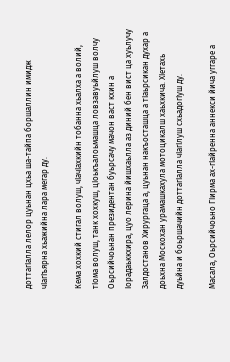доттагIалла лелор цуьнан цхьа ша-тайпа боршаллин имидж чIагIъярна хьажийна лара мегар ду.

Кема хохкий стигал волуш, чIачIахкийн тобанна хьалха а волий, тIома волуш, танк хохкуш, цIоькъалоьмашца ловзавуьйлуш волчу Оьрсийчоьнан президентан буьрсачу мачон васт кхин а Iорадаьккхира, цуо лерина йишхаьлла аз диний бен вист ца хуьлучу Залдостанов Хирургаца а, цуьнан накъосташца а тIаьрсикан духар а доьхна Москохан урамашкахула мотоцикалш хаьхкича. ХIетахь дуьйна и боьршачийн доттагIалла чIагIлуш схьадогIуш ду.

Масала, Оьрсийчоьно ГIирма ах-гIайренна аннекси йича уггаре а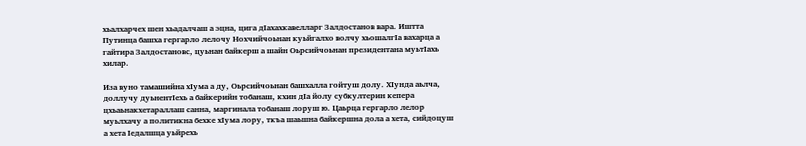хьалхарчех шен хьадалчаш а эцна, цига дIахахкавелларг Залдостанов вара. Иштта Путинца башха гергарло лелочу Нохчийчоьнан куьйгалхо волчу хьошалгIа вахарца а гайтира Залдостановс, цуьнан байкерш а шайн Оьрсийчоьнан президентана муьтIахь хилар.

Иза вуно тамашийна хIума а ду, Оьрсийчоьнан башхалла гойтуш долу. ХIунда аьлча, доллучу дуьнентIехь а байкерийн тобанаш, кхин дIа йолу субкултерин кепера цхьаьнакхетараллаш санна, маргинала тобанаш лоруш ю. Цаьрца гергарло лелор муьлхачу а политикна бехке хIума лору, ткъа шаьшна байкершна дола а хета, сийдоцуш а хета Iедалшца уьйрехь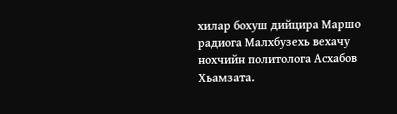хилар бохуш дийцира Маршо радиога Малхбузехь вехачу нохчийн политолога Асхабов Хьамзата.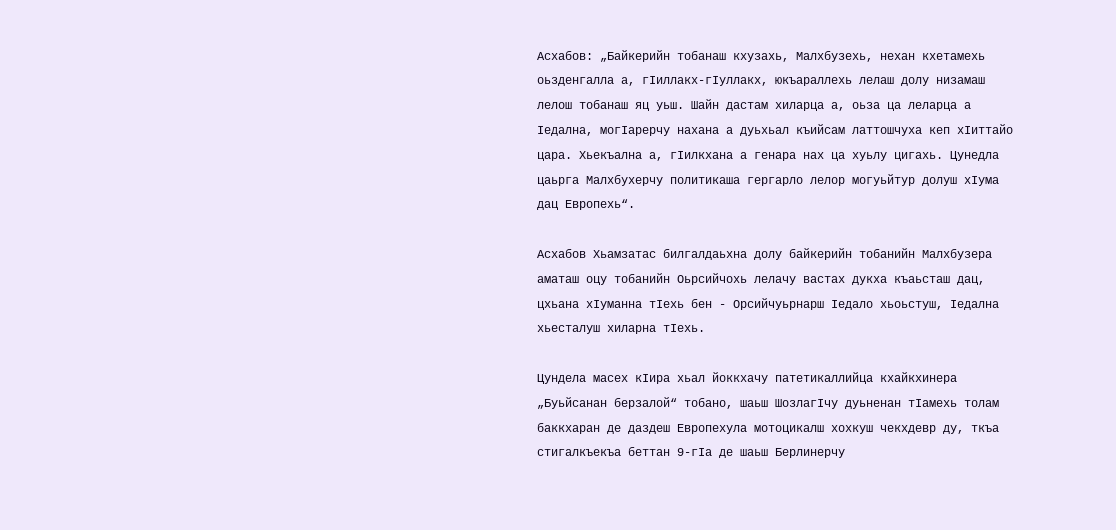Асхабов: „Байкерийн тобанаш кхузахь, Малхбузехь, нехан кхетамехь оьзденгалла а, гIиллакх-гIуллакх, юкъараллехь лелаш долу низамаш лелош тобанаш яц уьш. Шайн дастам хиларца а, оьза ца леларца а Iедална, могIарерчу нахана а дуьхьал къийсам латтошчуха кеп хIиттайо цара. Хьекъална а, гIилкхана а генара нах ца хуьлу цигахь. Цунедла цаьрга Малхбухерчу политикаша гергарло лелор могуьйтур долуш хIума дац Европехь“.

Асхабов Хьамзатас билгалдаьхна долу байкерийн тобанийн Малхбузера аматаш оцу тобанийн Оьрсийчохь лелачу вастах дукха къаьсташ дац, цхьана хIуманна тIехь бен - Орсийчуьрнарш Iедало хьоьстуш, Iедална хьесталуш хиларна тIехь.

Цундела масех кIира хьал йоккхачу патетикаллийца кхайкхинера „Буьйсанан берзалой“ тобано, шаьш ШозлагIчу дуьненан тIамехь толам баккхаран де даздеш Европехула мотоцикалш хохкуш чекхдевр ду, ткъа стигалкъекъа беттан 9-гIа де шаьш Берлинерчу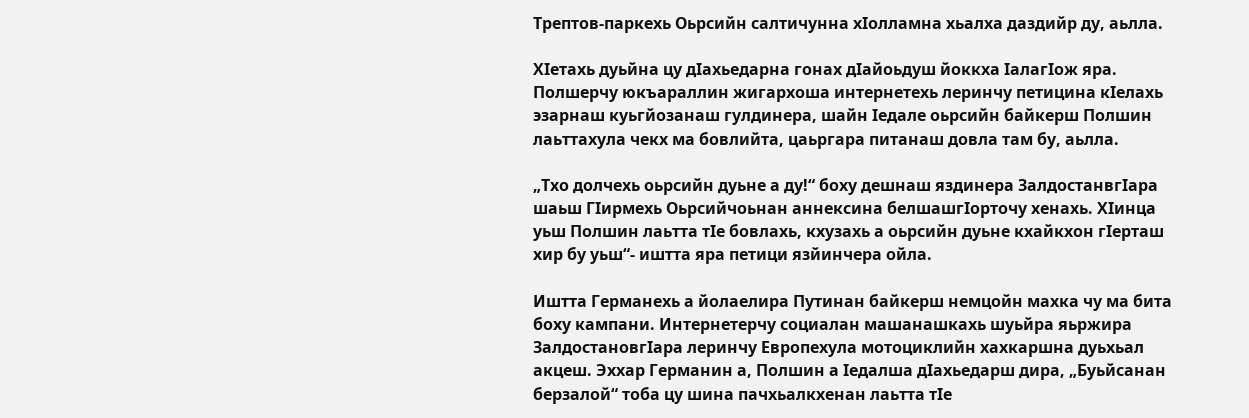Трептов-паркехь Оьрсийн салтичунна хIолламна хьалха даздийр ду, аьлла.

ХIетахь дуьйна цу дIахьедарна гонах дIайоьдуш йоккха IалагIож яра. Полшерчу юкъараллин жигархоша интернетехь леринчу петицина кIелахь эзарнаш куьгйозанаш гулдинера, шайн Iедале оьрсийн байкерш Полшин лаьттахула чекх ма бовлийта, цаьргара питанаш довла там бу, аьлла.

„Тхо долчехь оьрсийн дуьне а ду!“ боху дешнаш яздинера ЗалдостанвгIара шаьш ГIирмехь Оьрсийчоьнан аннексина белшашгIорточу хенахь. ХIинца уьш Полшин лаьтта тIе бовлахь, кхузахь а оьрсийн дуьне кхайкхон гIерташ хир бу уьш“- иштта яра петици язйинчера ойла.

Иштта Германехь а йолаелира Путинан байкерш немцойн махка чу ма бита боху кампани. Интернетерчу социалан машанашкахь шуьйра яьржира ЗалдостановгIара леринчу Европехула мотоциклийн хахкаршна дуьхьал акцеш. Эххар Германин а, Полшин а Iедалша дIахьедарш дира, „Буьйсанан берзалой“ тоба цу шина пачхьалкхенан лаьтта тIе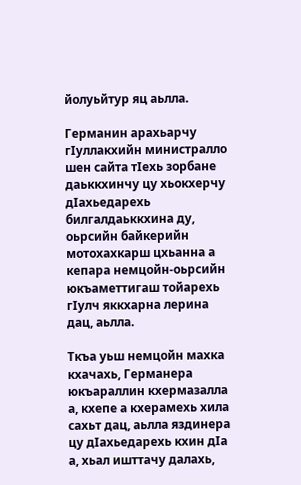йолуьйтур яц аьлла.

Германин арахьарчу гIуллакхийн министралло шен сайта тIехь зорбане даьккхинчу цу хьокхерчу дIахьедарехь билгалдаьккхина ду, оьрсийн байкерийн мотохахкарш цхьанна а кепара немцойн-оьрсийн юкъаметтигаш тойарехь гIулч яккхарна лерина дац, аьлла.

Ткъа уьш немцойн махка кхачахь, Германера юкъараллин кхермазалла а, кхепе а кхерамехь хила сахьт дац, аьлла яздинера цу дIахьедарехь кхин дIа а, хьал ишттачу далахь,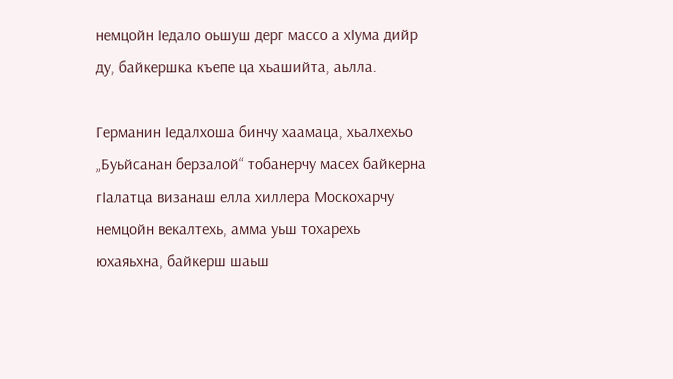немцойн Iедало оьшуш дерг массо а хIума дийр ду, байкершка къепе ца хьашийта, аьлла.

Германин Iедалхоша бинчу хаамаца, хьалхехьо „Буьйсанан берзалой“ тобанерчу масех байкерна гIалатца визанаш елла хиллера Москохарчу немцойн векалтехь, амма уьш тохарехь юхаяьхна, байкерш шаьш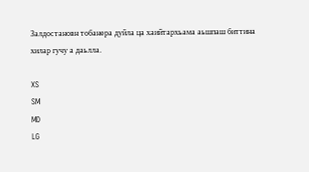Залдостановн тобанера дуйла ца хаийтархьама аьшпаш биттина хилар гучу а даьлла.

XS
SM
MD
LG